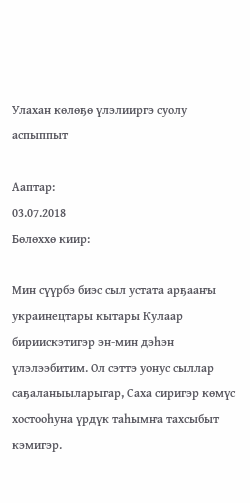Улахан көлөҕө үлэлииргэ суолу аспыппыт

Ааптар:
03.07.2018
Бөлөххө киир:

Мин сүүрбэ биэс сыл устата арҕааҥы украинецтары кытары Кулаар бириискэтигэр эн-мин дэһэн үлэлээбитим. Ол сэттэ уонус сыллар саҕаланыыларыгар, Саха сиригэр көмүс хостооһуна үрдүк таһымҥа тахсыбыт кэмигэр.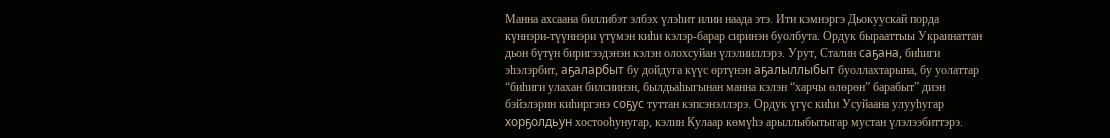Манна ахсаана биллибэт элбэх үлэһит илии наада этэ. Ити кэмнэргэ Дьокуускай порда күннэри-түүннэри үтүмэн киһи кэлэр-барар сиринэн буолбута. Ордук бырааттыы Украинаттан дьон бүтүн биригээдэнэн кэлэн олохсуйан үлэлииллэрэ. Урут, Сталин саҕана, биһиги эһэлэрбит, аҕаларбыт бу дойдуга күүс өртүнэн аҕалыллыбыт буоллахтарына, бу уолаттар “биһиги улахан билсиинэн, былдьаһыгынан манна кэлэн “харчы өлөрөн” барабыт” диэн бэйэлэрин киһиргэнэ соҕус туттан кэпсэнэллэрэ. Ордук үгүс киһи Усуйаана улууһугар хорҕолдьун хостооһунугар, кэлин Кулаар көмүһэ арыллыбытыгар мустан үлэлээбиттэрэ.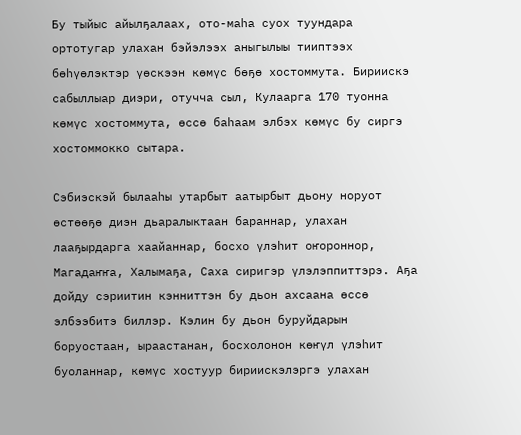Бу тыйыс айылҕалаах, ото-маһа суох туундара ортотугар улахан бэйэлээх аныгылыы тииптээх бөһүөлэктэр үөскээн көмүс бөҕө хостоммута. Бириискэ сабыллыар диэри, отучча сыл, Кулаарга 170 туонна көмүс хостоммута, өссө баһаам элбэх көмүс бу сиргэ хостоммокко сытара.

Сэбиэскэй былааһы утарбыт аатырбыт дьону норуот өстөөҕө диэн дьаралыктаан бараннар, улахан лааҕырдарга хаайаннар, босхо үлэһит оҥороннор, Магадаҥҥа, Халымаҕа, Саха сиригэр үлэлэппиттэрэ. Аҕа дойду сэриитин кэнниттэн бу дьон ахсаана өссө элбээбитэ биллэр. Кэлин бу дьон буруйдарын боруостаан, ыраастанан, босхолонон көҥүл үлэһит буоланнар, көмүс хостуур бириискэлэргэ улахан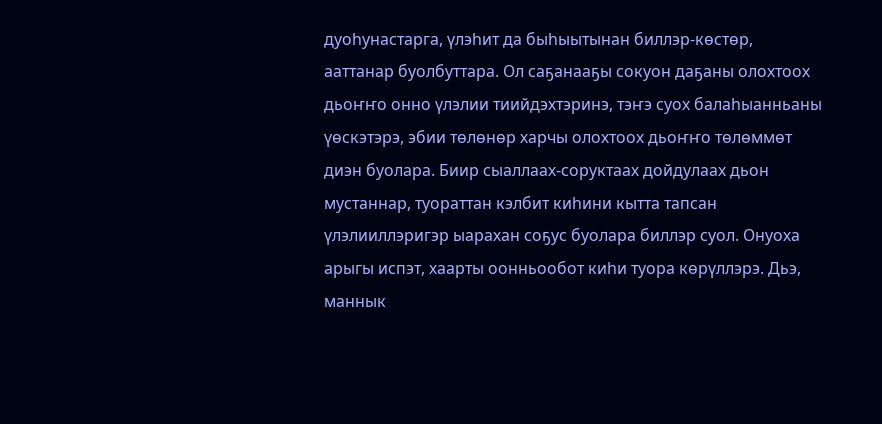дуоһунастарга, үлэһит да быһыытынан биллэр-көстөр, ааттанар буолбуттара. Ол саҕанааҕы сокуон даҕаны олохтоох дьоҥҥо онно үлэлии тиийдэхтэринэ, тэҥэ суох балаһыанньаны үөскэтэрэ, эбии төлөнөр харчы олохтоох дьоҥҥо төлөммөт диэн буолара. Биир сыаллаах-соруктаах дойдулаах дьон мустаннар, туораттан кэлбит киһини кытта тапсан үлэлииллэригэр ыарахан соҕус буолара биллэр суол. Онуоха арыгы испэт, хаарты оонньообот киһи туора көрүллэрэ. Дьэ, маннык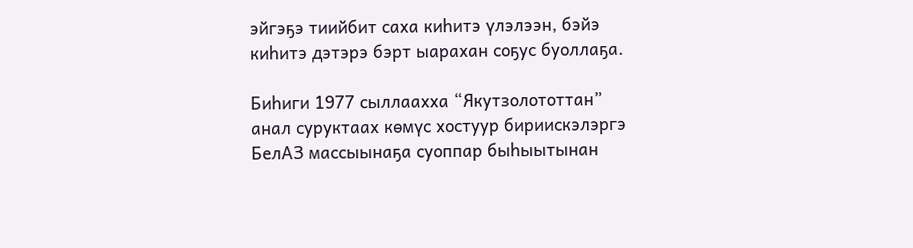эйгэҕэ тиийбит саха киһитэ үлэлээн, бэйэ киһитэ дэтэрэ бэрт ыарахан соҕус буоллаҕа.

Биһиги 1977 сыллаахха “Якутзолототтан” анал суруктаах көмүс хостуур бириискэлэргэ БелАЗ массыынаҕа суоппар быһыытынан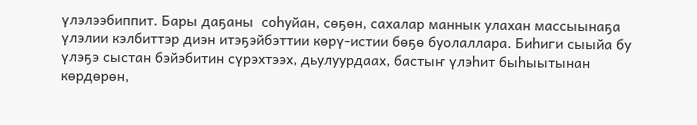үлэлээбиппит. Бары даҕаны  соһуйан, сөҕөн, сахалар маннык улахан массыынаҕа үлэлии кэлбиттэр диэн итэҕэйбэттии көрү-истии бөҕө буолаллара. Биһиги сыыйа бу үлэҕэ сыстан бэйэбитин сүрэхтээх, дьулуурдаах, бастыҥ үлэһит быһыытынан көрдөрөн,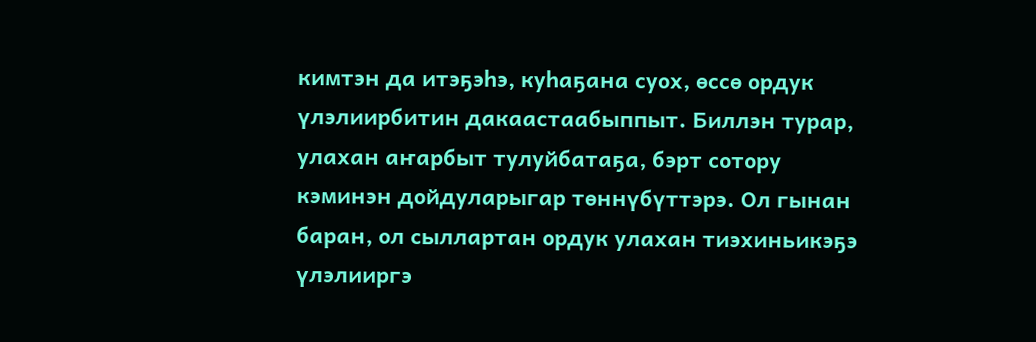кимтэн да итэҕэһэ, куһаҕана суох, өссө ордук  үлэлиирбитин дакаастаабыппыт. Биллэн турар, улахан аҥарбыт тулуйбатаҕа, бэрт сотору кэминэн дойдуларыгар төннүбүттэрэ. Ол гынан баран, ол сыллартан ордук улахан тиэхиньикэҕэ үлэлииргэ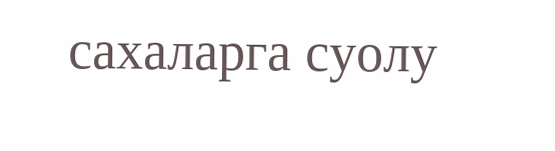сахаларга суолу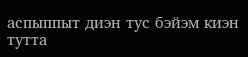аспыппыт диэн тус бэйэм киэн тутта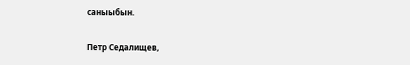саныыбын.

Петр Седалищев,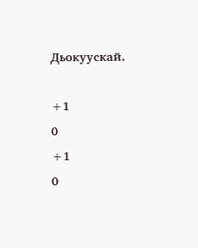Дьокуускай.

+1
0
+1
0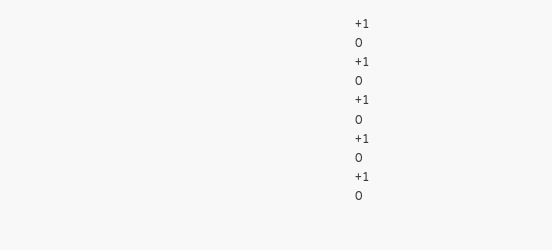+1
0
+1
0
+1
0
+1
0
+1
0